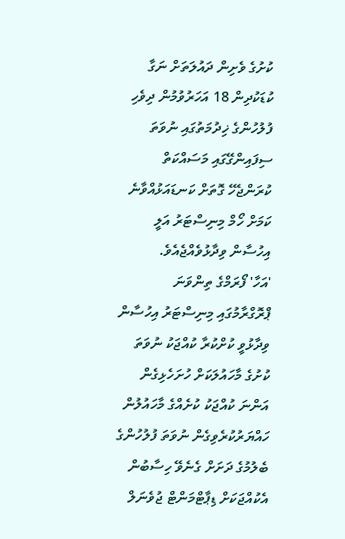ކުށުގެ ވެށިން ދައުލަތަށް ނަގާ ކުޑަކުދިން 18 އަހަރުވުމުން ދިވެހި ފުލުހުންގެ ޚިދުމަތުގައި ނުވަތަ ސިފައިންގޭގައި މަސައްކަތް ކުރަންޖެހޭ ގޮތަށް ކަނޑައަޅުއްވާނެ ކަމަށް ހޯމް މިނިސްޓަރު އަލީ އިހުސާން ވިދާޅުވެއްޖެއެވެ.
'އަހާ' ފޯރަމްގެ ތިންވަނަ ޕްރޮގްރާމުގައި މިނިސްޓަރު އިހުސާން ވިދާޅުވީ ކުށްކުރާ ކުއްޖަކު ނުވަތަ ކުށުގެ މާހައުލަކަށް ހުށަހެޅިގެން އަންނަ ކުއްޖަކު ކުށެއްގެ މާހައުލުން ހައްޔަރުކުރެވިގެން ނުވަތަ ފުލުހުންގެ ބެލުމުގެ ދަށަށް ގެނެވޭ ހިސާބުން އެކުއްޖަކަށް ޑިޕާޓްމަންޓް ޖުވެނަލް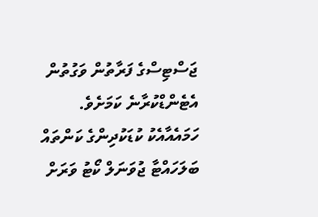ޖަސްޓިސްގެ ފަރާތުން ވަގުތުން އެޓެންޑްކުރާނެ ކަމަށެވެ.
ހަމައެއާއެކު ކުޑަކުދިންގެ ކަންތައް ބަލަހައްޓާ ޖުވަނަލް ކޯޓު ވަރަށް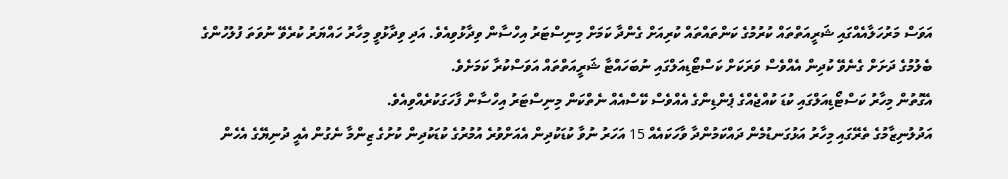އަވަސް މަރުހަލާއެއްގައި ޝަރީއަތްތައް ކުރުމުގެ ކަންތައްތައް ކުރިއަށް ގެންދާ ކަމަށް މިނިސްޓަރު އިހްސާން ވިދާޅުވިއެވެ. އަދި ވިދާޅުވީ މިހާރު ހައްޔަރު ކުރެވޭ ނުވަތަ ފުލުހުންގެ ބެލުމުގެ ދަށަށް ގެނެވޭ ކުދިން އެއްވެސް ވަރަކަށް ކަސްޓޯޑިއަލްގައި ނުބަހައްޓާ ޝަރީއަތްތައް އަވަސްކުރާ ކަމަށެވެ.
އެގޮތުން މިހާރު ކަސްޓޯޑިއަލްގައި ކުޑަ ކުއްޖެއްގެ ޕެންޑިންގެ އެއްވެސް ކޭސްއެއް ނެތްކަން މިނިސްޓަރު އިހްސާން ފާހަގަކުރެއްވިއެވެ.
އަދުލުނިޒާމުގެ ތެރޭގައި މިހާރު އަޅުގަނޑުމެން ދައްކަމުންދާ ވާހަކައެއް 15 އަހަރު ނުވާ ކުޑަކުދިން އެއަށްވުރެ އުމުރުގެ ކުޑަކުދިން ކުށުގެ ޒިންމާ ނެގުން އެއީ ދުނިޔޭގެ އެހެން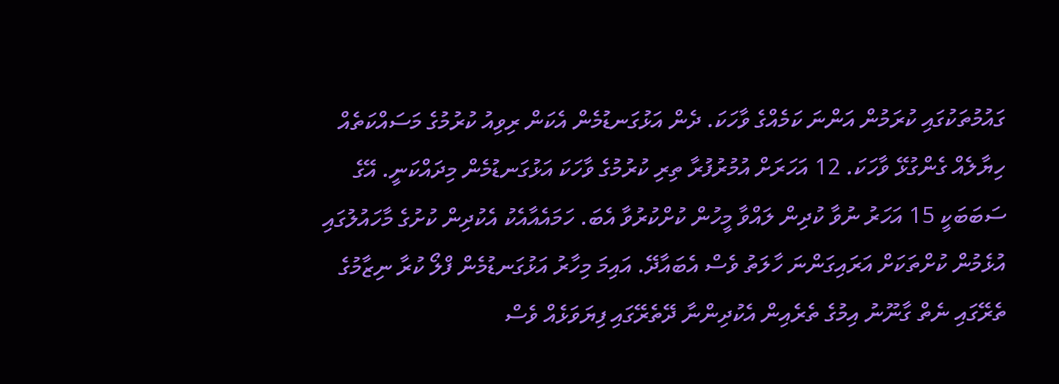ގައުމުތަކުގައި ކުރަމުން އަންނަ ކަމެއްގެ ވާހަކަ. ދެން އަޅުގަނޑުމެން އެކަން ރިވިއު ކުރުމުގެ މަސައްކަތެއް ހިޔާލެއް ގެންގުޅޭ ވާހަކަ. 12 އަހަރަށް އުމުރުފުރާ ތިރި ކުރުމުގެ ވާހަކަ އަޅުގަނޑުމެން މިދައްކަނީ. އޭގެ ސަބަބަކީ 15 އަހަރު ނުވާ ކުދިން ލައްވާ މީހުން ކުށްކުރުވާ އެބަ. ހަމައެއާއެކު އެކުދިން ކުށުގެ މާހައުލުގައި އުޅެމުން ކުށްތަކަށް އަރައިގަންނަ ހާލަތު ވެސް އެބައާދޭ. އައިމަ މިހާރު އަޅުގަނޑުމެން ފްލޯ ކުރާ ނިޒާމުގެ ތެރޭގައި ނެތް ގާނޫނު އިމުގެ ތެރެއިން އެކުދިންނާ ދޭތެރޭގައި ފިޔަވަޅެއް ވެސް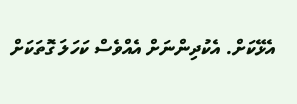އެޅޭކަށް. އެކުދިންނަށް އެއްވެސް ކަހަލަ ގޮތަކަށް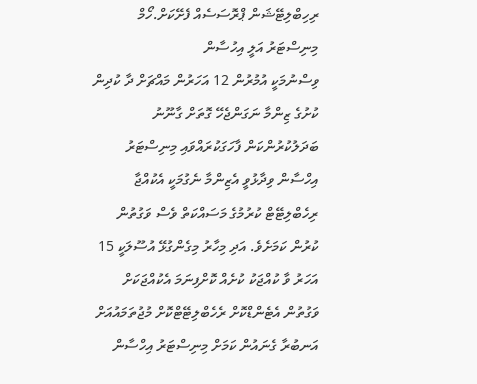ރިހިބްލިޓޭޝަން ޕްރޮސަސެއް ފެށޭކަށް.ހޯމް މިނިސްޓަރު އަލީ އިހުސާން
ވިސްނުމަކީ އުމުރުން 12 އަހަރުން މައްޗަށް ދާ ކުދިން ކުށުގެ ޒިންމާ ނަގަންޖެހޭ ގޮތަށް ގާނޫނު ބަދަލުކުރުންކަން ފާހަގަކުރައްވައި މިނިސްޓަރު އިހްސާން ވިދާޅުވީ އެޒިންމާ ނެގުމަކީ އެކުއްޖާ ރިހެބްލިޓޭޓް ކުރުމުގެ މަސައްކަތް ވެސް ވަގުތުން ކުރުން ކަމަށެވެ. އަދި މިހާރު މިގެންގުޅޭ އުސޫލަކީ 15 އަހަރު ވާ ކުއްޖަކު ކުށެއް ކޮށްފިނަމަ އެކުއްޖަކަށް ވަގުތުން އެޓެންޑްކޮށް ރެހެބްލިޓޭޓްކޮށް މުޖުތަމައުއަށް އަނބުރާ ގެނައުން ކަމަށް މިނިސްޓަރު އިހްސާން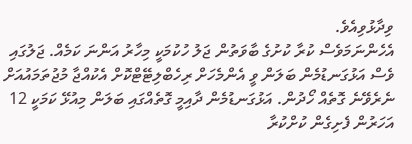ވިދާޅުވިއެވެ.
އެހެންނަމަވެސް ކުރާ ކުށުގެ ބާވަތުން ޖަލު ހުކުމަކީ މިހާރު އަންނަ ކަމެއް. ޖަލުގައި ވެސް އަޅުގަނޑުމެން ބަލަން ވީ އެންމެހަށް ރިހެބްލިޓޭޓްކޮށް އެކުއްޖާ މުޖުތަމައުއަށް ނެރެވޭނެ ގޮތެއް ހޯދުން. އަޅުގަނޑުމެން ދާއިމީ ގޮތެއްގައި ބަލަން މިއުޅޭ ކަމަކީ 12 އަހަރުން ފެށިގެން ކުށްކުރާ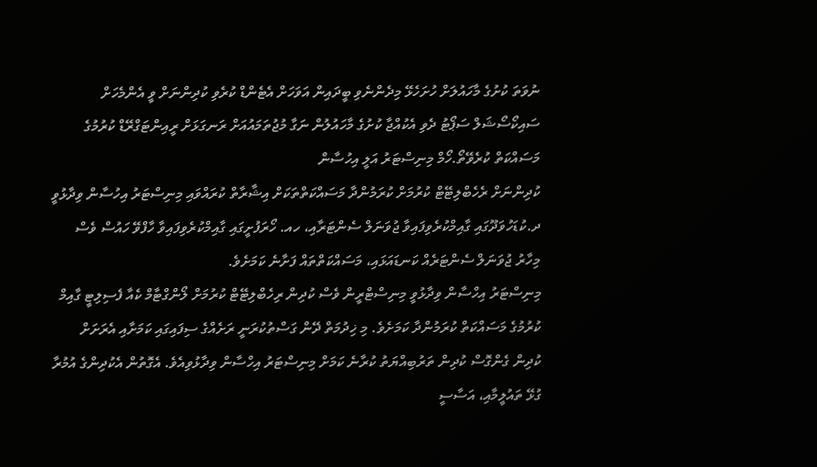ނުވަތަ ކުށުގެ މާހައުލަށް ހުށަހެޅޭ މިދެންނެވި ބީދައިން އަވަހަށް އެޓެންޑް ކުރެވި ކުދިންނަށް ވީ އެންމެހަށް ސައިކޯސޯޝަލް ސަޕޯޓު ދެވި އެކުއްޖާ ކުށުގެ މާހައުލުން ނަގާ މުޖުތަމައުއަށް ރަނގަޅަށް ރީއިންޓަގްރޭޑް ކުރުމުގެ މަސައްކަތް ކުރެވޭތޯ.ހޯމް މިނިސްޓަރު އަލީ އިހުސާން
ކުދިންނަށް ރެހެބްލިޓޭޓް ކުރުމަށް ކުރަމުންދާ މަސައްކަތްތަކަށް އިޝާރާތް ކުރައްވައި މިނިސްޓަރު އިހުސާން ވިދާޅުވީ ދ.ކުޑަހުވަދޫގައި ގާއިމްކުރެވިފައިވާ ޖުވަނަލް ސެންޓަރާއި، ހއ. ހޯރަފުށީގައި ގާއިމްކުރެވިފައިވާ ހާފްވޭ ހައުސް ވެސް މިހާރު ޖުވަނަލް ސެންޓަރެއް ކަނޑައަޅައި، މަސައްކަތްތައް ފަށާނެ ކަމަށެވެ.
މިނިސްޓަރު އިހްސާން ވިދާޅުވީ މިނިސްޓްރީން ވެސް ކުދިން ރިހެބްލިޓޭޓް ކުރުމަށް ލޯންގްޓާމް ކެއާ ފެސިލިޓީ ގާއިމް ކުރުމުގެ މަސައްކަތް ކުރަމުންދާ ކަމަށެވެ. މި ޚިދުމަތް ދޭން ގަސްތުކުރަނީ ރަށެއްގެ ސިފައިގައި ކަމަށާއި އެރަށަށް ކުދިން ގެންގޮސް ކުދިން ތަރުބިއްޔަތު ކުރާނެ ކަމަށް މިނިސްޓަރު އިހްސާން ވިދާޅުވިއެވެ. އެގޮތުން އެކުދިންގެ އުމުރާ ގުޅޭ ތައުލީމާއި، އަސާސީ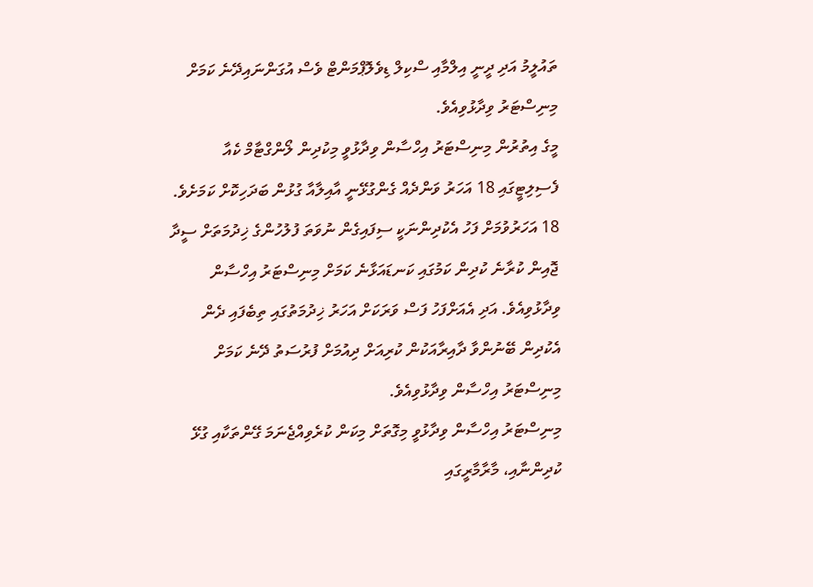ތައުލީމު އަދި ދީނީ އިލްމާއި ސްކިލް ޑިވެލޮޕްމަންޓް ވެސް އުގަންނައިދޭނެ ކަމަށް މިނިސްޓަރު ވިދާޅުވިއެވެ.
މީގެ އިތުރުން މިނިސްޓަރު އިހްސާން ވިދާޅުވީ މިކުދިން ލޯންގްޓާމް ކެއާ ފެސިލިޓީގައި 18 އަހަރު ވަންދެއް ގެންގުޅޭނީ އާއިލާއާ ގުޅުން ބަދަހިކޮށް ކަމަށެވެ. 18 އަހަރުވުމަށް ފަހު އެކުދިންނަކީ ސިފައިގެން ނުވަތަ ފުލުހުންގެ ޚިދުމަތަށް ސީދާ ޖޮއިން ކުރާނެ ކުދިން ކަމުގައި ކަނޑައަޅާނެ ކަމަށް މިނިސްޓަރު އިހްސާން ވިދާޅުވިއެވެ. އަދި އެއަށްފަހު ފަސް ވަރަކަށް އަހަރު ޚިދުމަތުގައި ތިބެފައި ދެން އެކުދިން ބޭނުންވާ ދާއިރާއަކުން ކުރިއަށް ދިއުމަށް ފުރުސަތު ދޭނެ ކަމަށް މިނިސްޓަރު އިހްސާން ވިދާޅުވިއެވެ.
މިނިސްޓަރު އިހްސާން ވިދާޅުވީ މިގޮތަށް މިކަން ކުރެވިއްޖެނަމަ ގޭންތަކާއި ގުޅޭ ކުދިންނާއި، މާރާމާރީގައި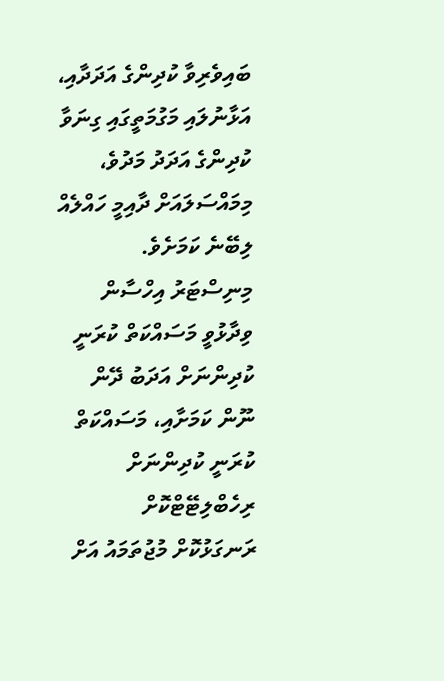ބައިވެރިވާ ކުދިންގެ އަދަދާއި، އަޅާނުލައި މަގުމަތީގައި ގިނަވާ ކުދިންގެ އަދަދު މަދުވެ، މިމައްސަލައަށް ދާއިމީ ހައްލެއް ލިބޭނެ ކަމަށެވެ.
މިނިސްޓަރު އިހްސާން ވިދާޅުވީ މަސައްކަތް ކުރަނީ ކުދިންނަށް އަދަބު ދޭން ނޫން ކަމަށާއި، މަސައްކަތް ކުރަނީ ކުދިންނަށް ރިހެބްލިޓޭޓްކޮށް ރަނގަޅުކޮށް މުޖުތަމައު އަށް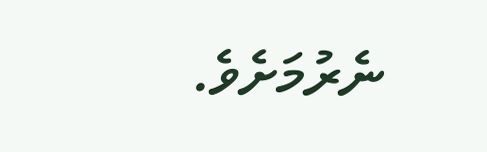ނެރުމަށެވެ.